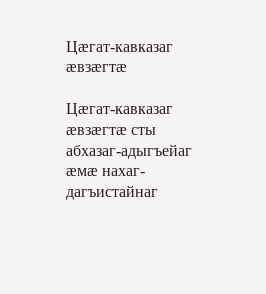Цæгат-кавказаг æвзæгтæ

Цæгат-кавказаг æвзæгтæ сты абхазаг-адыгъейаг æмæ нахаг-дагъистайнаг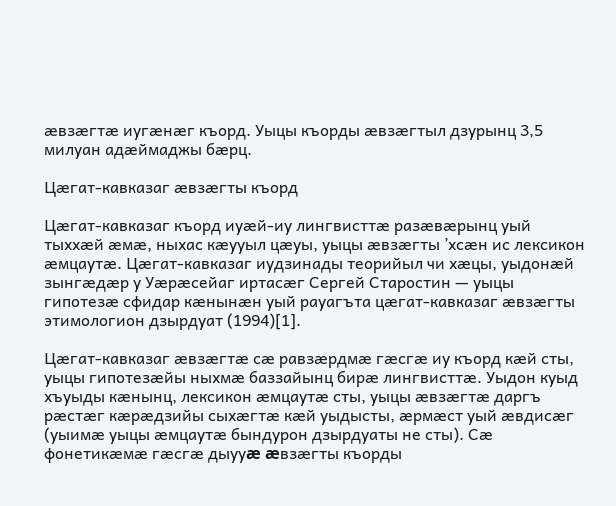æвзæгтæ иугæнæг къорд. Уыцы къорды æвзæгтыл дзурынц 3,5 милуан адæймаджы бæрц.

Цæгат-кавказаг æвзæгты къорд

Цæгат-кавказаг къорд иуæй-иу лингвисттæ разæвæрынц уый тыххæй æмæ, ныхас кæууыл цæуы, уыцы æвзæгты ’хсæн ис лексикон æмцаутæ. Цæгат-кавказаг иудзинады теорийыл чи хæцы, уыдонæй зынгæдæр у Уæрæсейаг иртасæг Сергей Старостин — уыцы гипотезæ сфидар кæнынæн уый рауагъта цæгат-кавказаг æвзæгты этимологион дзырдуат (1994)[1].

Цæгат-кавказаг æвзæгтæ сæ равзæрдмæ гæсгæ иу къорд кæй сты, уыцы гипотезæйы ныхмæ баззайынц бирæ лингвисттæ. Уыдон куыд хъуыды кæнынц, лексикон æмцаутæ сты, уыцы æвзæгтæ даргъ рæстæг кæрæдзийы сыхæгтæ кæй уыдысты, æрмæст уый æвдисæг (уыимæ уыцы æмцаутæ бындурон дзырдуаты не сты). Сæ фонетикæмæ гæсгæ дыууæ æвзæгты къорды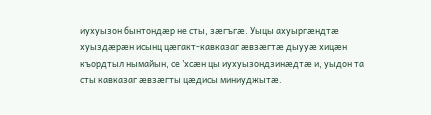иухуызон бынтондæр не сты, зæгъгæ. Уыцы ахуыргæндтæ хуыздæрæн исынц цæгакт-кавказаг æвзæгтæ дыууæ хицæн къордтыл нымайын, се ’хсæн цы иухуызондзинæдтæ и, уыдон та сты кавказаг æвзæгты цæдисы миниуджытæ.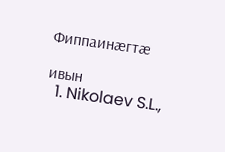Фиппаинæгтæ

ивын
  1. Nikolaev S.L.,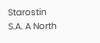Starostin S.A. A North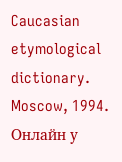Caucasian etymological dictionary. Moscow, 1994. Онлайн у